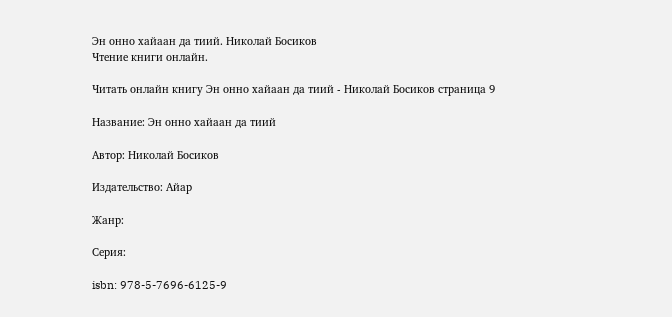Эн онно хайаан да тиий. Николай Босиков
Чтение книги онлайн.

Читать онлайн книгу Эн онно хайаан да тиий - Николай Босиков страница 9

Название: Эн онно хайаан да тиий

Автор: Николай Босиков

Издательство: Айар

Жанр:

Серия:

isbn: 978-5-7696-6125-9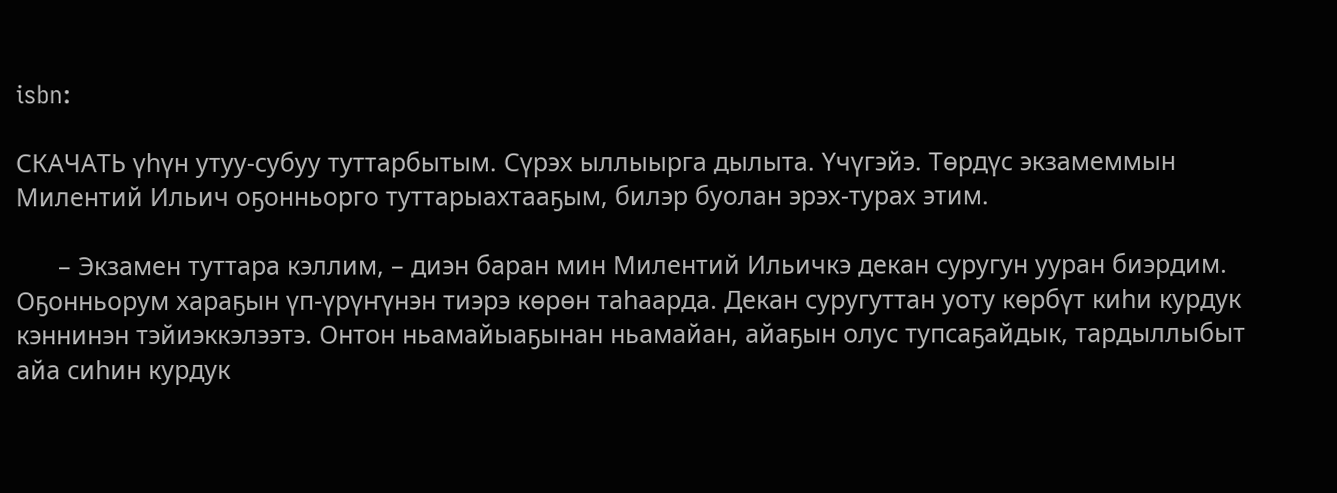isbn:

СКАЧАТЬ үһүн утуу-субуу туттарбытым. Сүрэх ыллыырга дылыта. Үчүгэйэ. Төрдүс экзамеммын Милентий Ильич оҕонньорго туттарыахтааҕым, билэр буолан эрэх-турах этим.

      – Экзамен туттара кэллим, – диэн баран мин Милентий Ильичкэ декан суругун ууран биэрдим. Оҕонньорум хараҕын үп-үрүҥүнэн тиэрэ көрөн таһаарда. Декан суругуттан уоту көрбүт киһи курдук кэннинэн тэйиэккэлээтэ. Онтон ньамайыаҕынан ньамайан, айаҕын олус тупсаҕайдык, тардыллыбыт айа сиһин курдук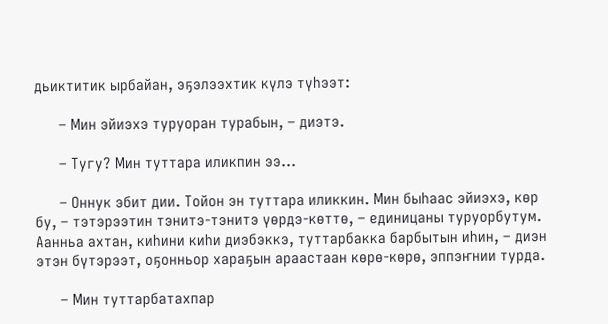дьиктитик ырбайан, эҕэлээхтик күлэ түһээт:

      – Мин эйиэхэ туруоран турабын, – диэтэ.

      – Тугу? Мин туттара иликпин ээ…

      – Оннук эбит дии. Тойон эн туттара иликкин. Мин быһаас эйиэхэ, көр бу, – тэтэрээтин тэнитэ-тэнитэ үөрдэ-көттө, – единицаны туруорбутум. Аанньа ахтан, киһини киһи диэбэккэ, туттарбакка барбытын иһин, – диэн этэн бүтэрээт, оҕонньор хараҕын араастаан көрө-көрө, эппэҥнии турда.

      – Мин туттарбатахпар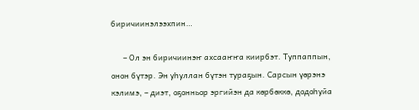биричиинэлээхпин…

      – Ол эн биричиинэҥ ахсааҥҥа киирбэт. Туппаппын, онон бүтэр. Эн уһуллан бүтэн тураҕын. Сарсын үөрэнэ кэлимэ, – диэт, оҕонньор эргийэн да көрбөккө, додоһуйа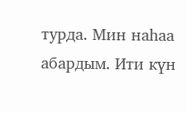турда. Мин наһаа абардым. Ити күн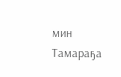мин Тамараҕа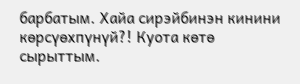барбатым. Хайа сирэйбинэн кинини көрсүөхпүнүй?! Куота көтө сырыттым.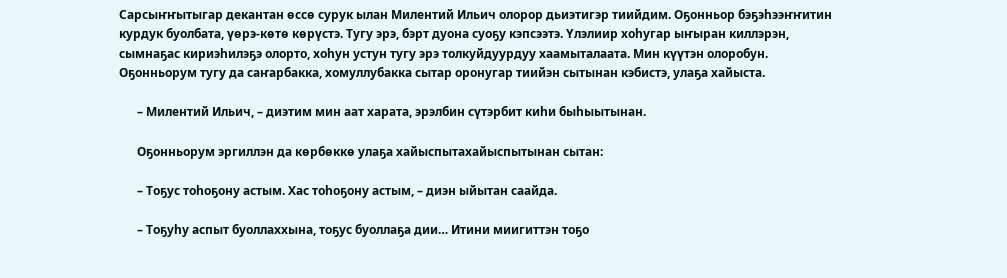Сарсыҥҥытыгар декантан өссө сурук ылан Милентий Ильич олорор дьиэтигэр тиийдим. Оҕонньор бэҕэһээҥҥитин курдук буолбата, үөрэ-көтө көрүстэ. Тугу эрэ, бэрт дуона суоҕу кэпсээтэ. Үлэлиир хоһугар ыҥыран киллэрэн, сымнаҕас кириэһилэҕэ олорто, хоһун устун тугу эрэ толкуйдуурдуу хаамыталаата. Мин күүтэн олоробун. Оҕонньорум тугу да саҥарбакка, хомуллубакка сытар оронугар тиийэн сытынан кэбистэ, улаҕа хайыста.

      – Милентий Ильич, – диэтим мин аат харата, эрэлбин сүтэрбит киһи быһыытынан.

      Оҕонньорум эргиллэн да көрбөккө улаҕа хайыспытахайыспытынан сытан:

      – Тоҕус тоһоҕону астым. Хас тоһоҕону астым, – диэн ыйытан саайда.

      – Тоҕуһу аспыт буоллаххына, тоҕус буоллаҕа дии… Итини миигиттэн тоҕо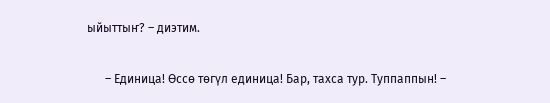ыйыттыҥ? – диэтим.

      – Единица! Өссө төгүл единица! Бар, тахса тур. Туппаппын! –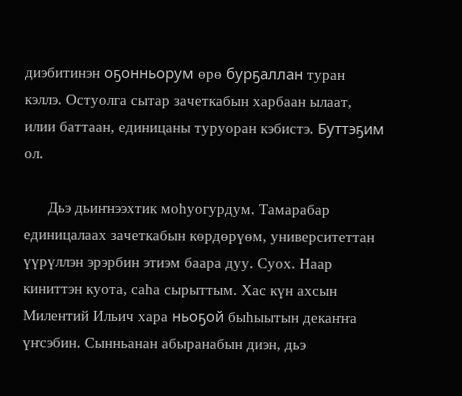диэбитинэн оҕонньорум өрө бурҕаллан туран кэллэ. Остуолга сытар зачеткабын харбаан ылаат, илии баттаан, единицаны туруоран кэбистэ. Буттэҕим ол.

      Дьэ дьиҥнээхтик моһуогурдум. Тамарабар единицалаах зачеткабын көрдөрүөм, университеттан үүрүллэн эрэрбин этиэм баара дуу. Суох. Наар киниттэн куота, саһа сырыттым. Хас күн ахсын Милентий Ильич хара ньоҕой быһыытын декаҥҥа үҥсэбин. Сынньанан абыранабын диэн, дьэ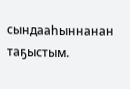сындааһыннанан таҕыстым.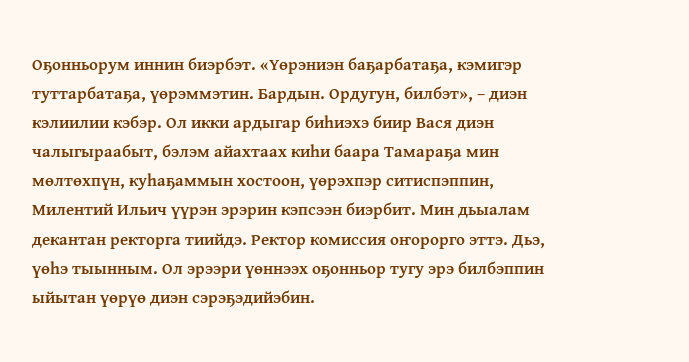Оҕонньорум иннин биэрбэт. «Үөрэниэн баҕарбатаҕа, кэмигэр туттарбатаҕа, үөрэммэтин. Бардын. Ордугун, билбэт», – диэн кэлиилии кэбэр. Ол икки ардыгар биһиэхэ биир Вася диэн чалыгыраабыт, бэлэм айахтаах киһи баара Тамараҕа мин мөлтөхпүн, куһаҕаммын хостоон, үөрэхпэр ситиспэппин, Милентий Ильич үүрэн эрэрин кэпсээн биэрбит. Мин дьыалам декантан ректорга тиийдэ. Ректор комиссия оҥорорго эттэ. Дьэ, үөһэ тыынным. Ол эрээри үөннээх оҕонньор тугу эрэ билбэппин ыйытан үөрүө диэн сэрэҕэдийэбин.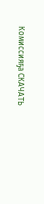Комиссияҕа СКАЧАТЬ